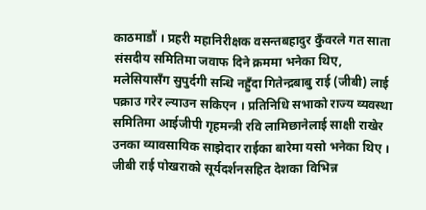काठमाडौं । प्रहरी महानिरीक्षक वसन्तबहादुर कुँवरले गत साता संसदीय समितिमा जवाफ दिने क्रममा भनेका थिए, मलेसियासँग सुपुर्दगी सन्धि नहुँदा गितेन्द्रबाबु राई (जीबी) लाई पक्राउ गरेर ल्याउन सकिएन । प्रतिनिधि सभाको राज्य व्यवस्था समितिमा आईजीपी गृहमन्त्री रवि लामिछानेलाई साक्षी राखेर उनका व्यावसायिक साझेदार राईका बारेमा यसो भनेका थिए । जीबी राई पोखराको सूर्यदर्शनसहित देशका विभिन्न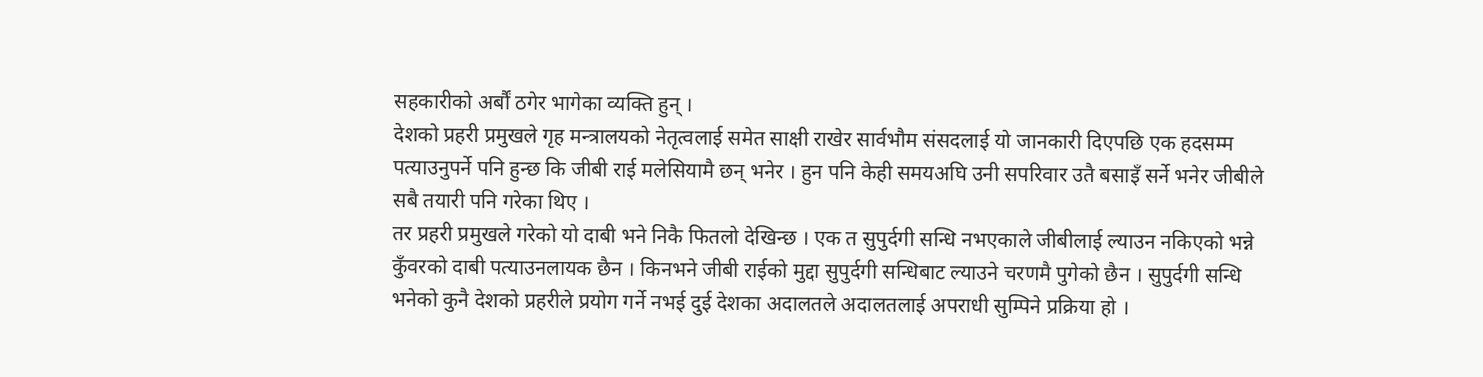सहकारीको अर्बौं ठगेर भागेका व्यक्ति हुन् ।
देशको प्रहरी प्रमुखले गृह मन्त्रालयको नेतृत्वलाई समेत साक्षी राखेर सार्वभौम संसदलाई यो जानकारी दिएपछि एक हदसम्म पत्याउनुपर्ने पनि हुन्छ कि जीबी राई मलेसियामै छन् भनेर । हुन पनि केही समयअघि उनी सपरिवार उतै बसाइँ सर्ने भनेर जीबीले सबै तयारी पनि गरेका थिए ।
तर प्रहरी प्रमुखले गरेको यो दाबी भने निकै फितलो देखिन्छ । एक त सुपुर्दगी सन्धि नभएकाले जीबीलाई ल्याउन नकिएको भन्ने कुँवरको दाबी पत्याउनलायक छैन । किनभने जीबी राईको मुद्दा सुपुर्दगी सन्धिबाट ल्याउने चरणमै पुगेको छैन । सुपुर्दगी सन्धि भनेको कुनै देशको प्रहरीले प्रयोग गर्ने नभई दुई देशका अदालतले अदालतलाई अपराधी सुम्पिने प्रक्रिया हो ।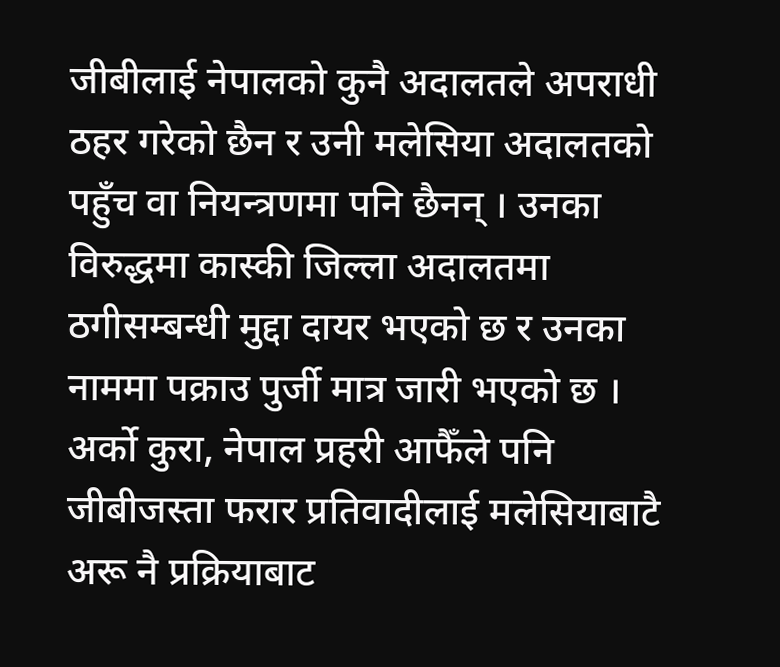जीबीलाई नेपालको कुनै अदालतले अपराधी ठहर गरेको छैन र उनी मलेसिया अदालतको पहुँच वा नियन्त्रणमा पनि छैनन् । उनका विरुद्धमा कास्की जिल्ला अदालतमा ठगीसम्बन्धी मुद्दा दायर भएको छ र उनका नाममा पक्राउ पुर्जी मात्र जारी भएको छ ।
अर्को कुरा, नेपाल प्रहरी आफैँले पनि जीबीजस्ता फरार प्रतिवादीलाई मलेसियाबाटै अरू नै प्रक्रियाबाट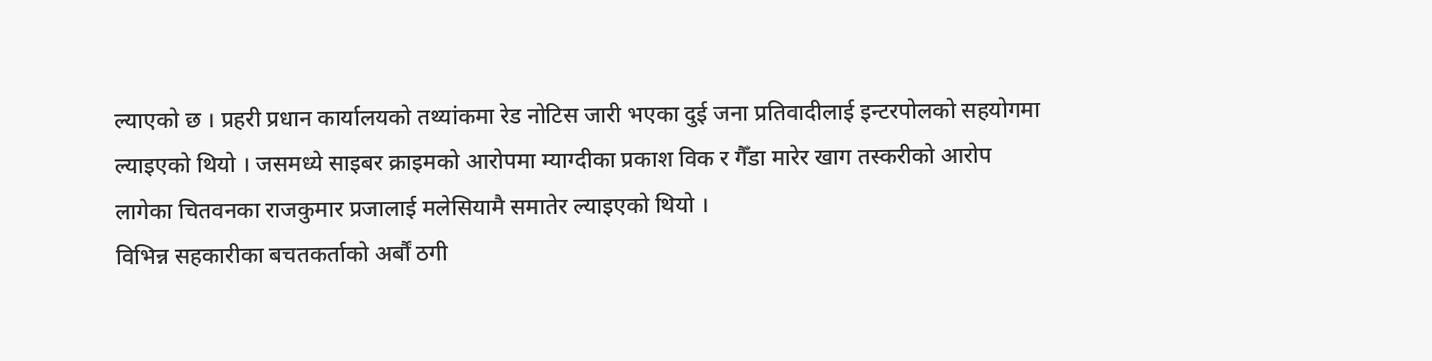ल्याएको छ । प्रहरी प्रधान कार्यालयको तथ्यांकमा रेड नोटिस जारी भएका दुई जना प्रतिवादीलाई इन्टरपोलको सहयोगमा ल्याइएको थियो । जसमध्ये साइबर क्राइमको आरोपमा म्याग्दीका प्रकाश विक र गैँडा मारेर खाग तस्करीको आरोप लागेका चितवनका राजकुमार प्रजालाई मलेसियामै समातेर ल्याइएको थियो ।
विभिन्न सहकारीका बचतकर्ताको अर्बौं ठगी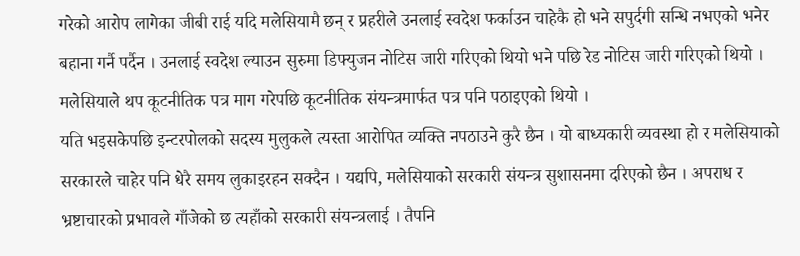गरेको आरोप लागेका जीबी राई यदि मलेसियामै छन् र प्रहरीले उनलाई स्वदेश फर्काउन चाहेकै हो भने सपुर्दगी सन्धि नभएको भनेर बहाना गर्नै पर्दैन । उनलाई स्वदेश ल्याउन सुरुमा डिफ्युजन नोटिस जारी गरिएको थियो भने पछि रेड नोटिस जारी गरिएको थियो । मलेसियाले थप कूटनीतिक पत्र माग गरेपछि कूटनीतिक संयन्त्रमार्फत पत्र पनि पठाइएको थियो ।
यति भइसकेपछि इन्टरपोलको सदस्य मुलुकले त्यस्ता आरोपित व्यक्ति नपठाउने कुरै छैन । यो बाध्यकारी व्यवस्था हो र मलेसियाको सरकारले चाहेर पनि धेरै समय लुकाइरहन सक्दैन । यद्यपि, मलेसियाको सरकारी संयन्त्र सुशासनमा दरिएको छैन । अपराध र भ्रष्टाचारको प्रभावले गाँजेको छ त्यहाँको सरकारी संयन्त्रलाई । तैपनि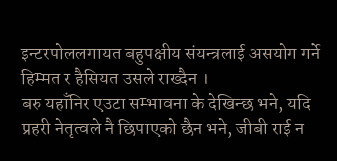इन्टरपोललगायत बहुपक्षीय संयन्त्रलाई असयोग गर्ने हिम्मत र हैसियत उसले राख्दैन ।
बरु यहाँनिर एउटा सम्भावना के देखिन्छ भने, यदि प्रहरी नेतृत्वले नै छिपाएको छैन भने, जीबी राई न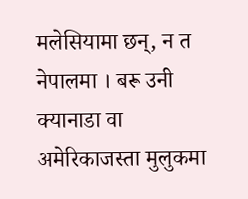मलेसियामा छन्, न त नेपालमा । बरू उनी क्यानाडा वा अमेरिकाजस्ता मुलुकमा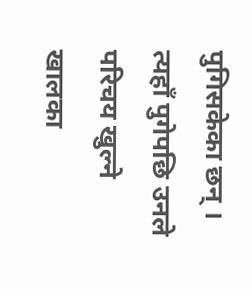पुगिसकेका छन् । त्यहाँ पुगेपछि उनले परिचय खुल्ने खालका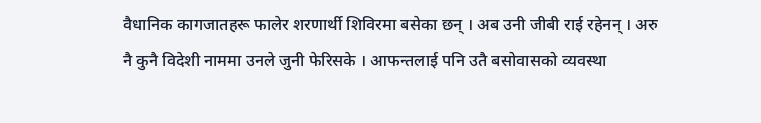वैधानिक कागजातहरू फालेर शरणार्थी शिविरमा बसेका छन् । अब उनी जीबी राई रहेनन् । अरु नै कुनै विदेशी नाममा उनले जुनी फेरिसके । आफन्तलाई पनि उतै बसोवासको व्यवस्था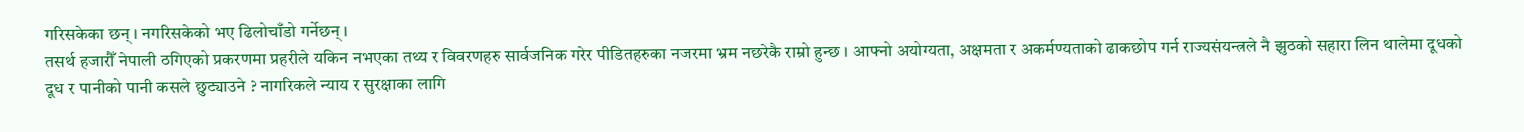गरिसकेका छन् । नगरिसकेको भए ढिलोचाँडो गर्नेछन् ।
तसर्थ हजारौँ नेपाली ठगिएको प्रकरणमा प्रहरीले यकिन नभएका तथ्य र विवरणहरु सार्वजनिक गरेर पीडितहरुका नजरमा भ्रम नछरेकै राम्रो हुन्छ । आफ्नो अयोग्यता, अक्षमता र अकर्मण्यताको ढाकछोप गर्न राज्यसंयन्त्रले नै झुठको सहारा लिन थालेमा दूधको दूध र पानीको पानी कसले छुट्याउने ? नागरिकले न्याय र सुरक्षाका लागि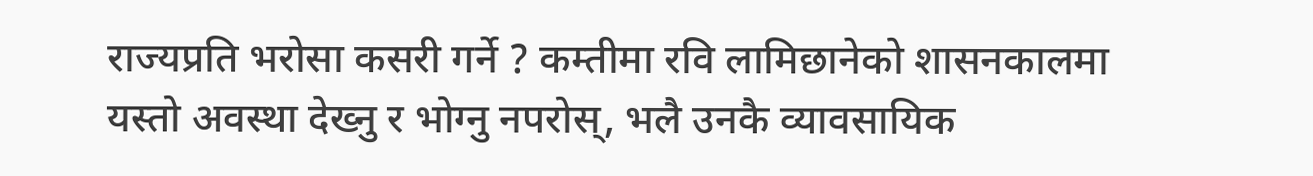राज्यप्रति भरोसा कसरी गर्ने ? कम्तीमा रवि लामिछानेको शासनकालमा यस्तो अवस्था देख्नु र भोग्नु नपरोस्, भलै उनकै व्यावसायिक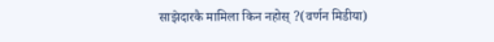साझेदारकै मामिला किन नहोस् ?(वर्णन मिडीया)